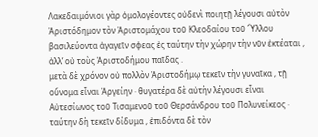Λακεδαιμόνιοι γὰρ ὁμολογέοντες οὐδενὶ ποιητῇ λέγουσι αὐτὸν Ἀριστόδημον τὸν Ἀριστομάχου τοῦ Κλεοδαίου τοῦ Ὕλλου βασιλεύοντα ἀγαγεῖν σφεας ἐς ταύτην τὴν χώρην τὴν νῦν ἐκτέαται , ἀλλʼ οὐ τοὺς Ἀριστοδήμου παῖδας .
μετὰ δὲ χρόνον οὐ πολλὸν Ἀριστοδήμῳ τεκεῖν τὴν γυναῖκα , τῇ οὔνομα εἶναι Ἀργείην · θυγατέρα δὲ αὐτὴν λέγουσι εἶναι Αὐτεσίωνος τοῦ Τισαμενοῦ τοῦ Θερσάνδρου τοῦ Πολυνείκεος · ταύτην δὴ τεκεῖν δίδυμα , ἐπιδόντα δὲ τὸν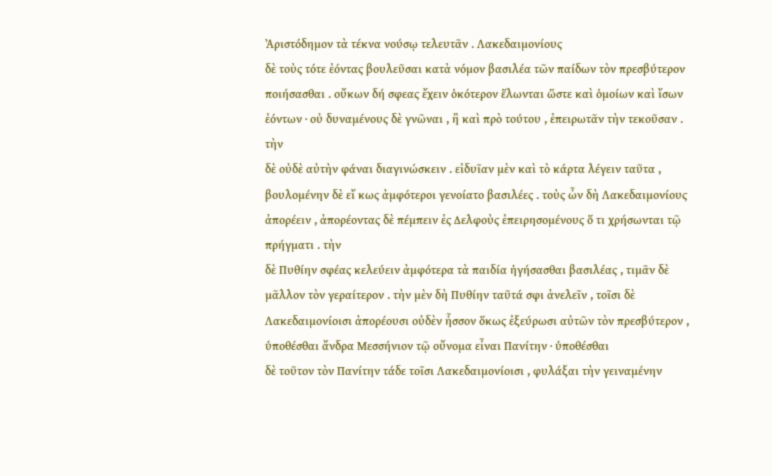Ἀριστόδημον τὰ τέκνα νούσῳ τελευτᾶν . Λακεδαιμονίους
δὲ τοὺς τότε ἐόντας βουλεῦσαι κατὰ νόμον βασιλέα τῶν παίδων τὸν πρεσβύτερον ποιήσασθαι . οὔκων δή σφεας ἔχειν ὁκότερον ἕλωνται ὥστε καὶ ὁμοίων καὶ ἴσων ἐόντων · οὐ δυναμένους δὲ γνῶναι , ἢ καὶ πρὸ τούτου , ἐπειρωτᾶν τὴν τεκοῦσαν . τὴν
δὲ οὐδὲ αὐτὴν φάναι διαγινώσκειν . εἰδυῖαν μὲν καὶ τὸ κάρτα λέγειν ταῦτα , βουλομένην δὲ εἴ κως ἀμφότεροι γενοίατο βασιλέες . τοὺς ὦν δὴ Λακεδαιμονίους ἀπορέειν , ἀπορέοντας δὲ πέμπειν ἐς Δελφοὺς ἐπειρησομένους ὅ τι χρήσωνται τῷ πρήγματι . τὴν
δὲ Πυθίην σφέας κελεύειν ἀμφότερα τὰ παιδία ἡγήσασθαι βασιλέας , τιμᾶν δὲ μᾶλλον τὸν γεραίτερον . τὴν μὲν δὴ Πυθίην ταῦτά σφι ἀνελεῖν , τοῖσι δὲ Λακεδαιμονίοισι ἀπορέουσι οὐδὲν ἧσσον ὅκως ἐξεύρωσι αὐτῶν τὸν πρεσβύτερον , ὑποθέσθαι ἄνδρα Μεσσήνιον τῷ οὔνομα εἶναι Πανίτην · ὑποθέσθαι
δὲ τοῦτον τὸν Πανίτην τάδε τοῖσι Λακεδαιμονίοισι , φυλάξαι τὴν γειναμένην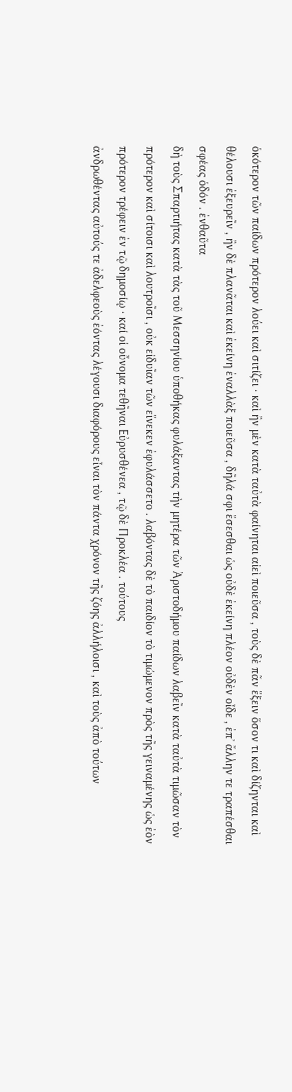ὁκότερον τῶν παίδων πρότερον λούει καὶ σιτίζει · καὶ ἢν μὲν κατὰ ταὐτὰ φαίνηται αἰεὶ ποιεῦσα , τοὺς δὲ πᾶν ἕξειν ὅσον τι καὶ δίζηνται καὶ θέλουσι ἐξευρεῖν , ἢν δὲ πλανᾶται καὶ ἐκείνη ἐναλλὰξ ποιεῦσα , δῆλά σφι ἔσεσθαι ὡς οὐδὲ ἐκείνη πλέον οὐδὲν οἶδε , ἐπʼ ἄλλην τε τραπέσθαι σφέας ὁδόν . ἐνθαῦτα
δὴ τοὺς Σπαρτιήτας κατὰ τὰς τοῦ Μεσσηνίου ὑποθήκας φυλάξαντας τὴν μητέρα τῶν Ἀριστοδήμου παίδων λαβεῖν κατὰ ταὐτὰ τιμῶσαν τὸν πρότερον καὶ σίτοισι καὶ λουτροῖσι , οὐκ εἰδυῖαν τῶν εἵνεκεν ἐφυλάσσετο . λαβόντας δὲ τὸ παιδίον τὸ τιμώμενον πρὸς τῆς γειναμένης ὡς ἐὸν πρότερον τρέφειν ἐν τῷ δημοσίῳ · καί οἱ οὔνομα τεθῆναι Εὐρυσθένεα , τῷ δὲ Προκλέα . τούτους
ἀνδρωθέντας αὐτούς τε ἀδελφεοὺς ἐόντας λέγουσι διαφόρους εἶναι τὸν πάντα χρόνον τῆς ζόης ἀλλήλοισι , καὶ τοὺς ἀπὸ τούτων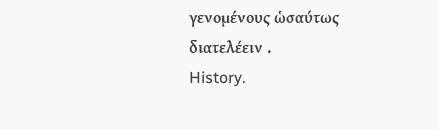γενομένους ὡσαύτως διατελέειν .
History.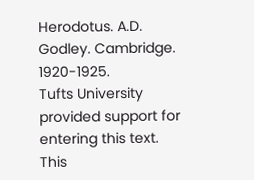Herodotus. A.D. Godley. Cambridge. 1920-1925.
Tufts University provided support for entering this text.
This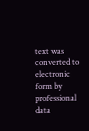text was converted to electronic form by professional data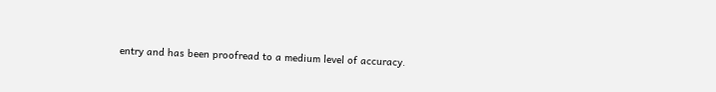entry and has been proofread to a medium level of accuracy.